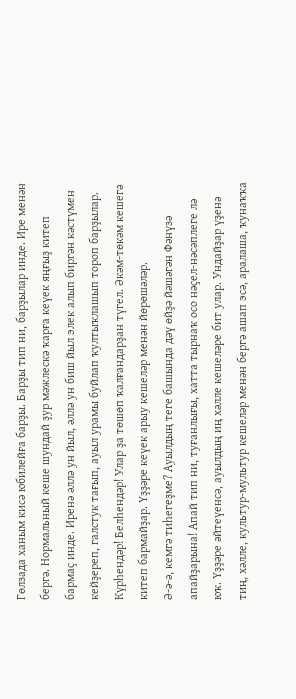Гөлзада ханым кисә юбилейға барҙы. Барҙы тип ни, барҙылар инде. Ире менән бергә. Нормальный кеше шундай ҙур мәжлескә ҡарға кеүек яңғыҙ китеп бармаҫ инде. Иренә әллә ун йыл, әллә ун биш йыл элек алып биргән кәстүмен кейҙереп, галстук тағып, ауыл урамы буйлап ҡултыҡлашып тороп барҙылар. Күрһендәр! Белһендәр! Улар ҙа төшөп ҡалғандарҙан түгел. Әкәм-төкәм кешегә китеп бармайҙар. Үҙҙәре кеүек арыу кешеләр менән йөрөшәләр.
Ә-ә-ә, кемгә тиһегеҙме? Ауылдың теге башында дәү өйҙә йәшәгән Фәнүзә апайҙарына! Апай тип ни, туғанлығы, хатта тырнаҡ осо нәҫел-нәсәплеге лә юҡ. Үҙҙәре әйтеүенсә, ауылдың иң хәлле кешеләре бит улар. Ундайҙар үҙенә тиң, хәлле, культур-мультур кешеләр менән бергә ашап эсә, аралаша, ҡунаҡҡа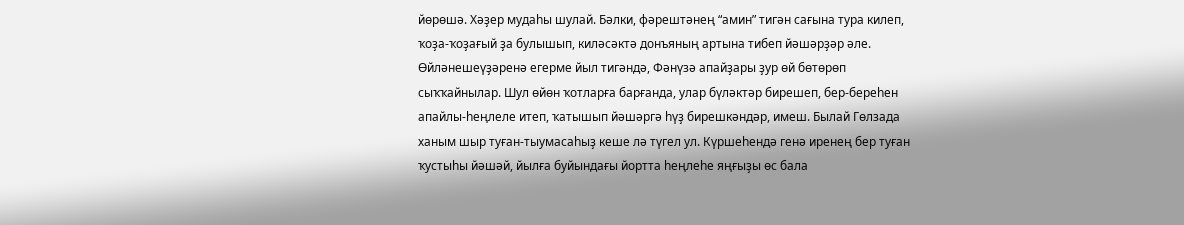йөрөшә. Хәҙер мудаһы шулай. Бәлки, фәрештәнең “амин” тигән сағына тура килеп, ҡоҙа-ҡоҙағый ҙа булышып, киләсәктә донъяның артына тибеп йәшәрҙәр әле.
Өйләнешеүҙәренә егерме йыл тигәндә, Фәнүзә апайҙары ҙур өй бөтөрөп сыҡҡайнылар. Шул өйөн ҡотларға барғанда, улар бүләктәр бирешеп, бер-береһен апайлы-һеңлеле итеп, ҡатышып йәшәргә һүҙ бирешкәндәр, имеш. Былай Гөлзада ханым шыр туған-тыумасаһыҙ кеше лә түгел ул. Күршеһендә генә иренең бер туған ҡустыһы йәшәй, йылға буйындағы йортта һеңлеһе яңғыҙы өс бала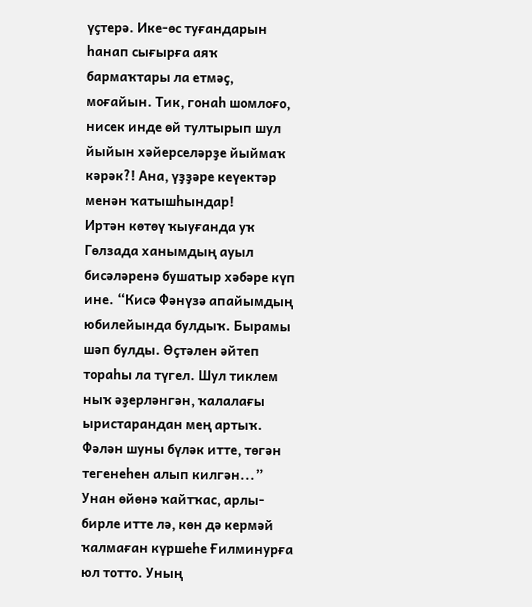үҫтерә. Ике-өс туғандарын һанап сығырға аяҡ бармаҡтары ла етмәҫ, моғайын. Тик, гонаһ шомлоғо, нисек инде өй тултырып шул йыйын хәйерселәрҙе йыймаҡ кәрәк?! Ана, үҙҙәре кеүектәр менән ҡатышһындар!
Иртән көтөү ҡыуғанда уҡ Гөлзада ханымдың ауыл бисәләренә бушатыр хәбәре күп ине. “Кисә Фәнүзә апайымдың юбилейында булдыҡ. Бырамы шәп булды. Өҫтәлен әйтеп тораһы ла түгел. Шул тиклем ныҡ әҙерләнгән, ҡалалағы ыристарандан мең артыҡ. Фәлән шуны бүләк итте, төгән тегенеһен алып килгән...”
Унан өйөнә ҡайтҡас, арлы-бирле итте лә, көн дә кермәй ҡалмаған күршеһе Ғилминурға юл тотто. Уның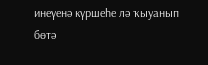инеүенә күршеһе лә ҡыуанып бөтә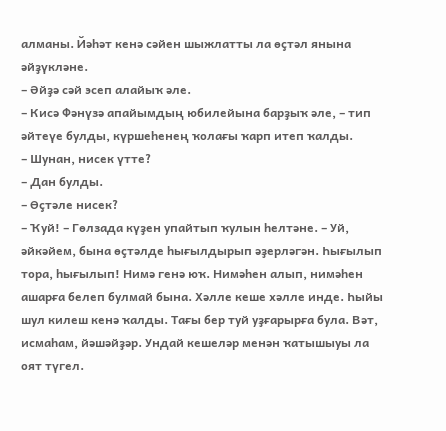алманы. Йәһәт кенә сәйен шыжлатты ла өҫтәл янына әйҙүкләне.
– Әйҙә сәй эсеп алайыҡ әле.
– Кисә Фәнүзә апайымдың юбилейына барҙыҡ әле, – тип әйтеүе булды, күршеһенең ҡолағы ҡарп итеп ҡалды.
– Шунан, нисек үтте?
– Дан булды.
– Өҫтәле нисек?
– Ҡуй! – Гөлзада күҙен упайтып ҡулын һелтәне. – Уй, әйкәйем, бына өҫтәлде һығылдырып әҙерләгән. Һығылып тора, һығылып! Нимә генә юҡ. Нимәһен алып, нимәһен ашарға белеп булмай бына. Хәлле кеше хәлле инде. Һыйы шул килеш кенә ҡалды. Тағы бер туй уҙғарырға була. Вәт, исмаһам, йәшәйҙәр. Ундай кешеләр менән ҡатышыуы ла оят түгел.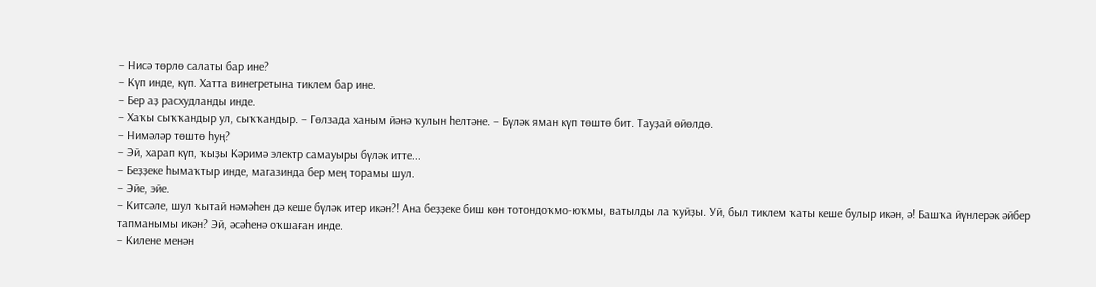– Нисә төрлө салаты бар ине?
– Күп инде, күп. Хатта винегретына тиклем бар ине.
– Бер аҙ расхудланды инде.
– Хаҡы сыҡҡандыр ул, сыҡҡандыр. – Гөлзада ханым йәнә ҡулын һелтәне. – Бүләк яман күп төштө бит. Тауҙай өйөлдө.
– Нимәләр төштө һуң?
– Эй, харап күп, ҡыҙы Кәримә электр самауыры бүләк итте...
– Беҙҙеке һымаҡтыр инде, магазинда бер мең торамы шул.
– Эйе, эйе.
– Китсәле, шул ҡытай нәмәһен дә кеше бүләк итер икән?! Ана беҙҙеке биш көн тотондоҡмо-юҡмы, ватылды ла ҡуйҙы. Уй, был тиклем ҡаты кеше булыр икән, ә! Башҡа йүнлерәк әйбер тапманымы икән? Эй, әсәһенә оҡшаған инде.
– Килене менән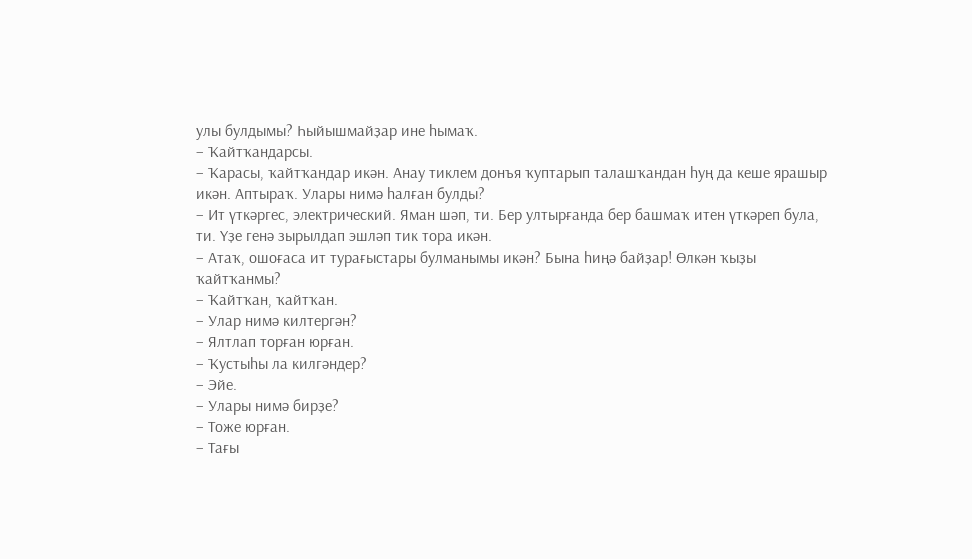улы булдымы? Һыйышмайҙар ине һымаҡ.
– Ҡайтҡандарсы.
– Ҡарасы, ҡайтҡандар икән. Анау тиклем донъя ҡуптарып талашҡандан һуң да кеше ярашыр икән. Аптыраҡ. Улары нимә һалған булды?
– Ит үткәргес, электрический. Яман шәп, ти. Бер ултырғанда бер башмаҡ итен үткәреп була, ти. Үҙе генә зырылдап эшләп тик тора икән.
– Атаҡ, ошоғаса ит турағыстары булманымы икән? Бына һиңә байҙар! Өлкән ҡыҙы ҡайтҡанмы?
– Ҡайтҡан, ҡайтҡан.
– Улар нимә килтергән?
– Ялтлап торған юрған.
– Ҡустыһы ла килгәндер?
– Эйе.
– Улары нимә бирҙе?
– Тоже юрған.
– Тағы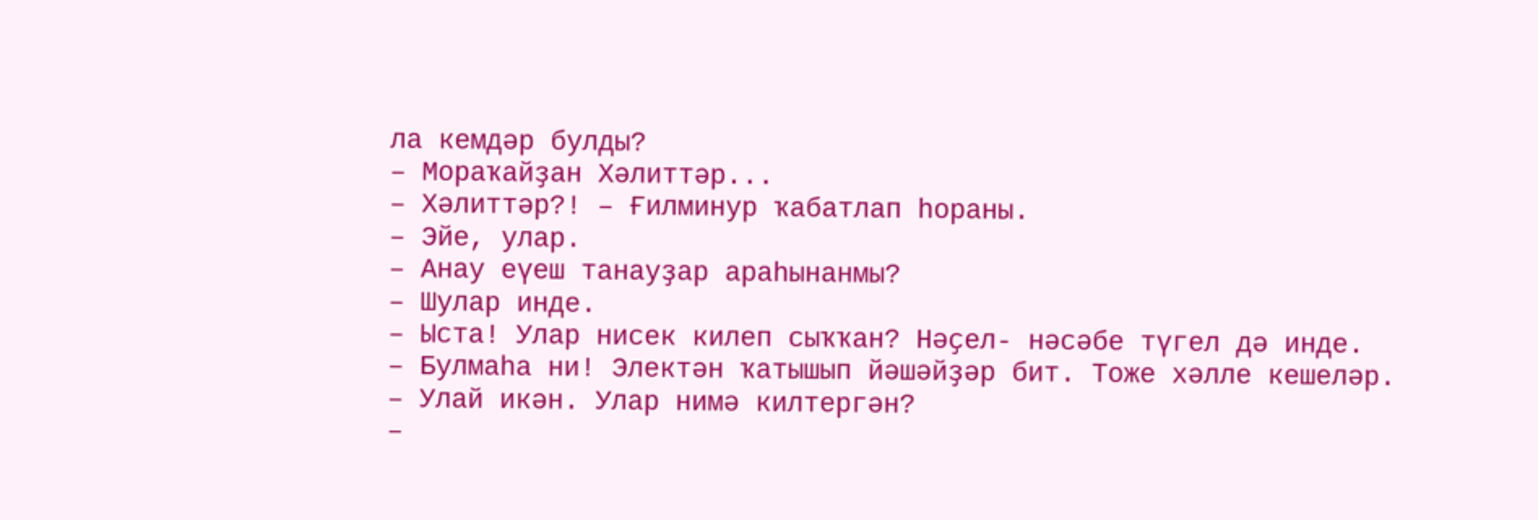ла кемдәр булды?
– Мораҡайҙан Хәлиттәр...
– Хәлиттәр?! – Ғилминур ҡабатлап һораны.
– Эйе, улар.
– Анау еүеш танауҙар араһынанмы?
– Шулар инде.
– Ыста! Улар нисек килеп сыҡҡан? Нәҫел- нәсәбе түгел дә инде.
– Булмаһа ни! Электән ҡатышып йәшәйҙәр бит. Тоже хәлле кешеләр.
– Улай икән. Улар нимә килтергән?
–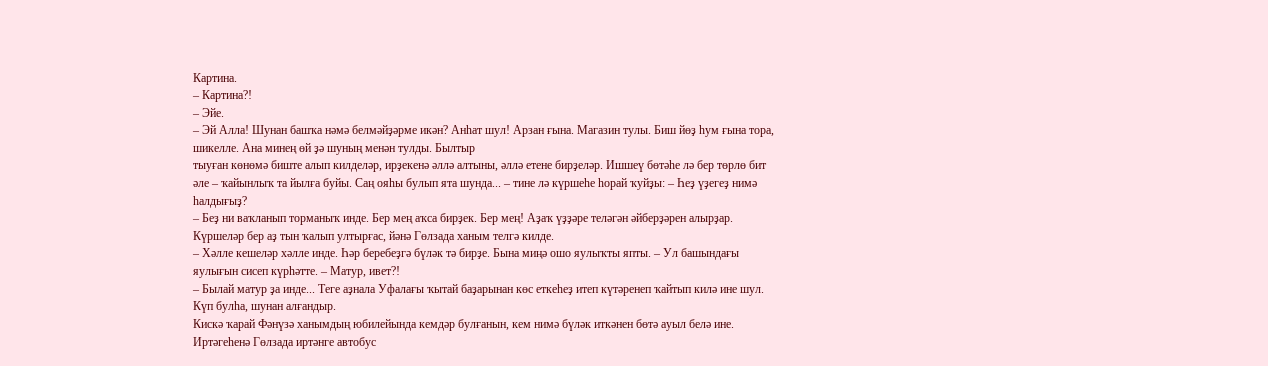Картина.
– Картина?!
– Эйе.
– Эй Алла! Шунан башҡа нәмә белмәйҙәрме икән? Анһат шул! Арзан ғына. Магазин тулы. Биш йөҙ һум ғына тора, шикелле. Ана минең өй ҙә шуның менән тулды. Былтыр
тыуған көнөмә биште алып килделәр, ирҙекенә әллә алтыны, әллә етене бирҙеләр. Ишшеү бөтәһе лә бер төрлө бит әле – ҡайынлыҡ та йылға буйы. Саң ояһы булып ята шунда... – тине лә күршеһе һорай ҡуйҙы: – Һеҙ үҙегеҙ нимә һалдығыҙ?
– Беҙ ни ваҡланып торманыҡ инде. Бер мең аҡса бирҙек. Бер мең! Аҙаҡ үҙҙәре теләгән әйберҙәрен алырҙар.
Күршеләр бер аҙ тын ҡалып ултырғас, йәнә Гөлзада ханым телгә килде.
– Хәлле кешеләр хәлле инде. Һәр беребеҙгә бүләк тә бирҙе. Бына миңә ошо яулыҡты япты. – Ул башындағы яулығын сисеп күрһәтте. – Матур, ивет?!
– Былай матур ҙа инде... Теге аҙнала Уфалағы ҡытай баҙарынан көс еткеһеҙ итеп күтәренеп ҡайтып килә ине шул. Күп булһа, шунан алғандыр.
Кискә ҡарай Фәнүзә ханымдың юбилейында кемдәр булғанын, кем нимә бүләк иткәнен бөтә ауыл белә ине. Иртәгеһенә Гөлзада иртәнге автобус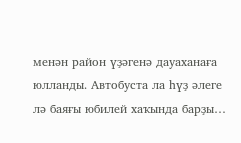менән район үҙәгенә дауаханаға юлланды. Автобуста ла һүҙ әлеге лә баяғы юбилей хаҡында барҙы…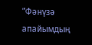“Фәнүзә апайымдың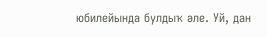юбилейында булдыҡ әле. Уй, дан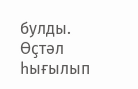булды. Өҫтәл һығылып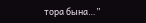тора бына…”